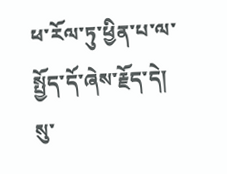ཕ་རོལ་ཏུ་ཕྱིན་པ་ལ་སྤྱོད་དོ་ཞེས་རྗོད་དེ། སུ་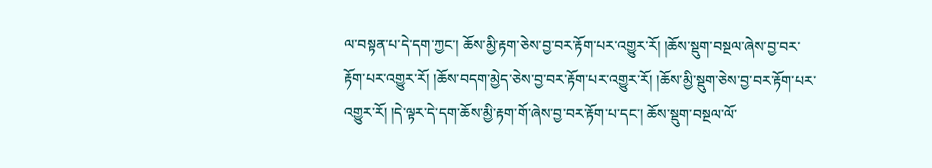ལ་བསྟན་པ་དེ་དག་ཀྱང་། ཆོས་མྱི་རྟག་ཅེས་བྱ་བར་རྟོག་པར་འགྱུར་རོ། །ཆོས་སྡུག་བསྔལ་ཞེས་བྱ་བར་རྟོག་པར་འགྱུར་རོ། །ཆོས་བདག་མྱེད་ཅེས་བྱ་བར་རྟོག་པར་འགྱུར་རོ། །ཆོས་མྱི་སྡུག་ཅེས་བྱ་བར་རྟོག་པར་འགྱུར་རོ། །དེ་ལྟར་དེ་དག་ཆོས་མྱི་རྟག་གོ་ཞེས་བྱ་བར་རྟོག་པ་དང་། ཆོས་སྡུག་བསྔལ་ལོ་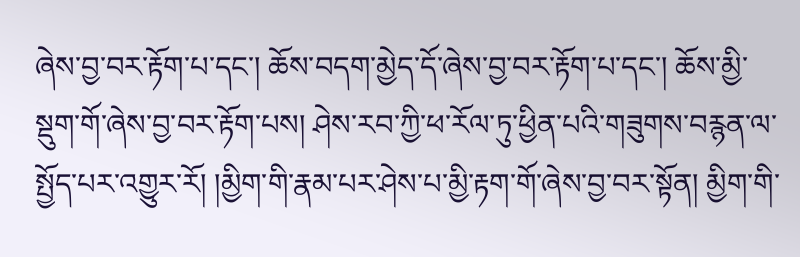ཞེས་བྱ་བར་རྟོག་པ་དང་། ཆོས་བདག་མྱེད་དོ་ཞེས་བྱ་བར་རྟོག་པ་དང་། ཆོས་མྱི་སྡུག་གོ་ཞེས་བྱ་བར་རྟོག་པས། ཤེས་རབ་ཀྱི་ཕ་རོལ་ཏུ་ཕྱིན་པའི་གཟུགས་བརྙན་ལ་སྤྱོད་པར་འགྱུར་རོ། །མྱིག་གི་རྣམ་པར་ཤེས་པ་མྱི་རྟག་གོ་ཞེས་བྱ་བར་སྟོན། མྱིག་གི་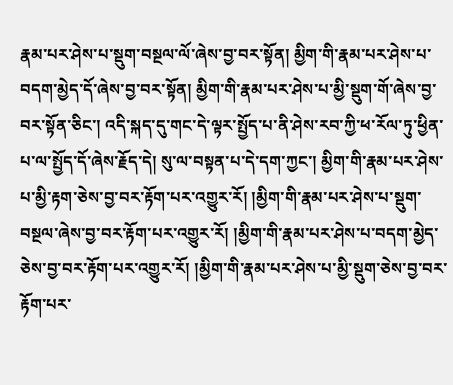རྣམ་པར་ཤེས་པ་སྡུག་བསྔལ་ལོ་ཞེས་བྱ་བར་སྟོན། མྱིག་གི་རྣམ་པར་ཤེས་པ་བདག་མྱེད་དོ་ཞེས་བྱ་བར་སྟོན། མྱིག་གི་རྣམ་པར་ཤེས་པ་མྱི་སྡུག་གོ་ཞེས་བྱ་བར་སྟོན་ཅིང་། འདི་སྐད་དུ་གང་དེ་ལྟར་སྤྱོད་པ་ནི་ཤེས་རབ་ཀྱི་ཕ་རོལ་ཏུ་ཕྱིན་པ་ལ་སྤྱོད་དོ་ཞེས་རྗོད་དེ། སུ་ལ་བསྟན་པ་དེ་དག་ཀྱང་། མྱིག་གི་རྣམ་པར་ཤེས་པ་མྱི་རྟག་ཅེས་བྱ་བར་རྟོག་པར་འགྱུར་རོ། །མྱིག་གི་རྣམ་པར་ཤེས་པ་སྡུག་བསྔལ་ཞེས་བྱ་བར་རྟོག་པར་འགྱུར་རོ། །མྱིག་གི་རྣམ་པར་ཤེས་པ་བདག་མྱེད་ཅེས་བྱ་བར་རྟོག་པར་འགྱུར་རོ། །མྱིག་གི་རྣམ་པར་ཤེས་པ་མྱི་སྡུག་ཅེས་བྱ་བར་རྟོག་པར་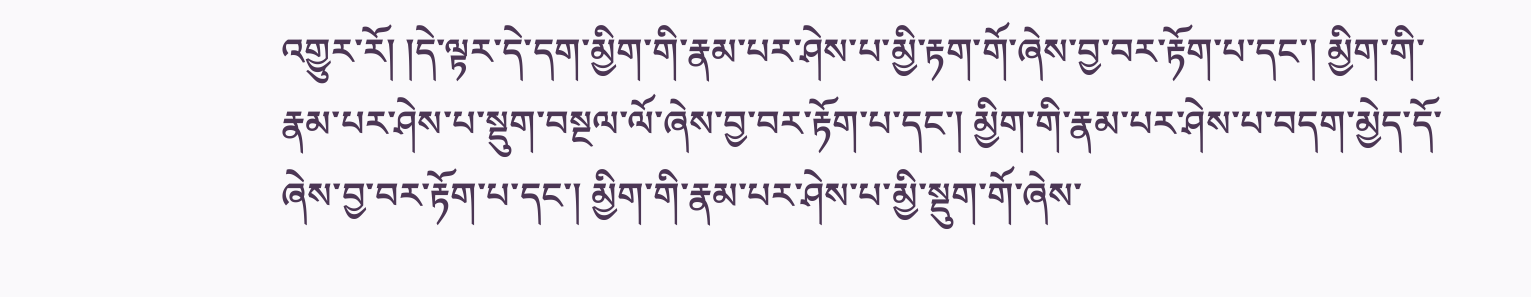འགྱུར་རོ། །དེ་ལྟར་དེ་དག་མྱིག་གི་རྣམ་པར་ཤེས་པ་མྱི་རྟག་གོ་ཞེས་བྱ་བར་རྟོག་པ་དང་། མྱིག་གི་རྣམ་པར་ཤེས་པ་སྡུག་བསྔལ་ལོ་ཞེས་བྱ་བར་རྟོག་པ་དང་། མྱིག་གི་རྣམ་པར་ཤེས་པ་བདག་མྱེད་དོ་ཞེས་བྱ་བར་རྟོག་པ་དང་། མྱིག་གི་རྣམ་པར་ཤེས་པ་མྱི་སྡུག་གོ་ཞེས་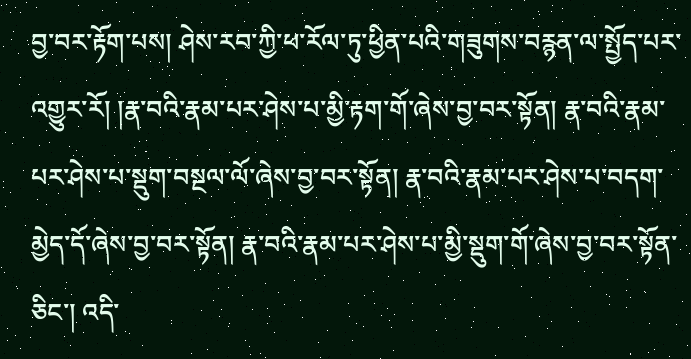བྱ་བར་རྟོག་པས། ཤེས་རབ་ཀྱི་ཕ་རོལ་ཏུ་ཕྱིན་པའི་གཟུགས་བརྙན་ལ་སྤྱོད་པར་འགྱུར་རོ། །རྣ་བའི་རྣམ་པར་ཤེས་པ་མྱི་རྟག་གོ་ཞེས་བྱ་བར་སྟོན། རྣ་བའི་རྣམ་པར་ཤེས་པ་སྡུག་བསྔལ་ལོ་ཞེས་བྱ་བར་སྟོན། རྣ་བའི་རྣམ་པར་ཤེས་པ་བདག་མྱེད་དོ་ཞེས་བྱ་བར་སྟོན། རྣ་བའི་རྣམ་པར་ཤེས་པ་མྱི་སྡུག་གོ་ཞེས་བྱ་བར་སྟོན་ཅིང་། འདི་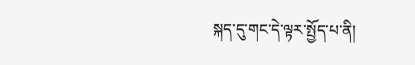སྐད་དུ་གང་དེ་ལྟར་སྤྱོད་པ་ནི།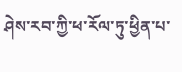ཤེས་རབ་ཀྱི་ཕ་རོལ་ཏུ་ཕྱིན་པ་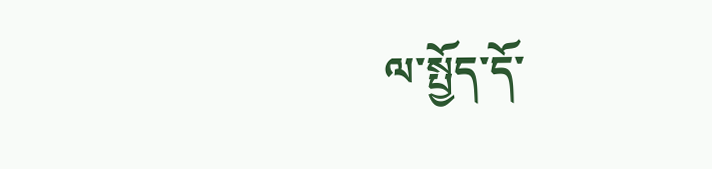ལ་སྤྱོད་དོ་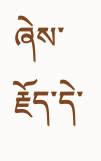ཞེས་རྗོད་དེ་